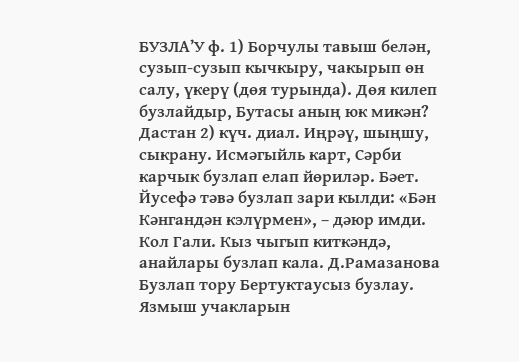БУЗЛА’У ф. 1) Борчулы тавыш белән, сузып-сузып кычкыру, чакырып өн салу, үкерү (дөя турында). Дөя килеп бузлайдыр, Бутасы аның юк микән? Дастан 2) күч. диал. Иңрәү, шыңшу, сыкрану. Исмәгыйль карт, Сәрби карчык бузлап елап йөриләр. Бәет. Йусефә тәвә бузлап зари кылди: «Бән Кәнгандән кэлүрмен», – дәюр имди. Кол Гали. Кыз чыгып киткәндә, анайлары бузлап кала. Д.Рамазанова Бузлап тору Бертуктаусыз бузлау. Язмыш учакларын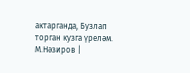актарганда, Бузлап торган кузга үреләм. М.Нәзиров |